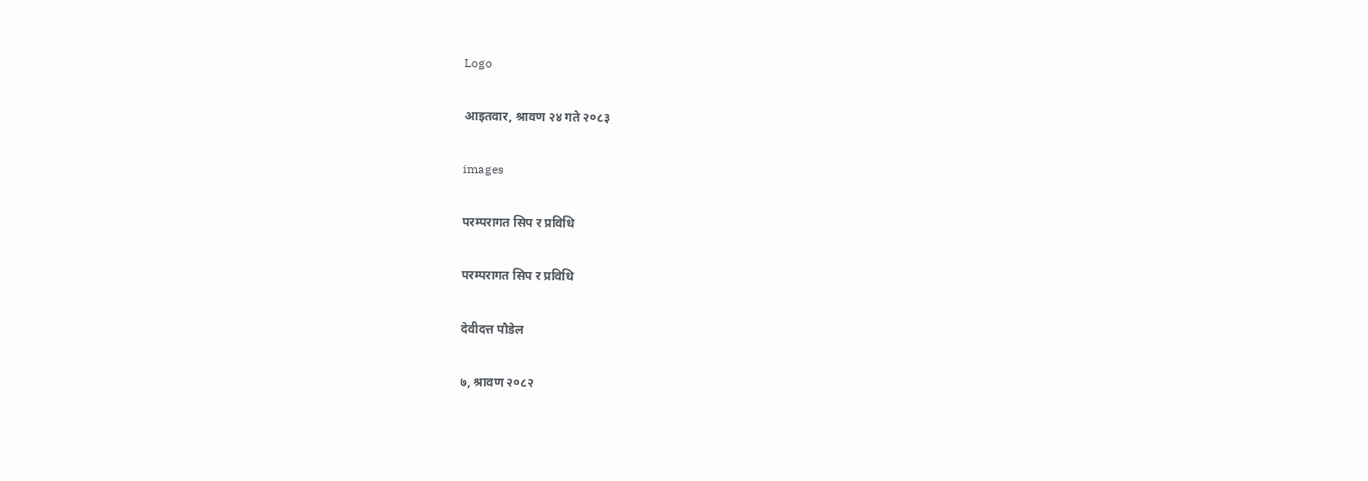Logo

आइतवार, श्रावण २४ गते २०८३

images

परम्परागत सिप र प्रविधि

परम्परागत सिप र प्रविधि

देवीदत्त पौडेल

७, श्रावण २०८२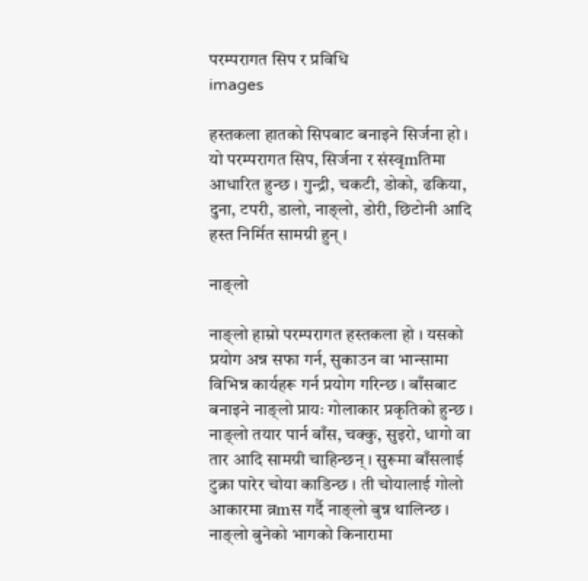परम्परागत सिप र प्रविधि
images

हस्तकला हातको सिपबाट बनाइने सिर्जना हो । यो परम्परागत सिप, सिर्जना र संस्वृmतिमा आधारित हुन्छ । गुन्द्री, चकटी, डोको, ढकिया, दुना, टपरी, डालो, नाङ्लो, डोरी, छिटोनी आदि हस्त निर्मित सामग्री हुन् ।

नाङ्लो

नाङ्लो हाम्रो परम्परागत हस्तकला हो । यसको प्रयोग अन्न सफा गर्न, सुकाउन वा भान्सामा विभिन्न कार्यहरू गर्न प्रयोग गरिन्छ । बाँसबाट बनाइने नाङ्लो प्रायः गोलाकार प्रकृतिको हुन्छ । नाङ्लो तयार पार्न बाँस, चक्कु, सुइरो, धागो वा तार आदि सामग्री चाहिन्छन् । सुरूमा बाँसलाई टुक्रा पारेर चोया काडिन्छ । ती चोयालाई गोलो आकारमा व्रmस गर्दै नाङ्लो बुन्न थालिन्छ । नाङ्लो बुनेको भागको किनारामा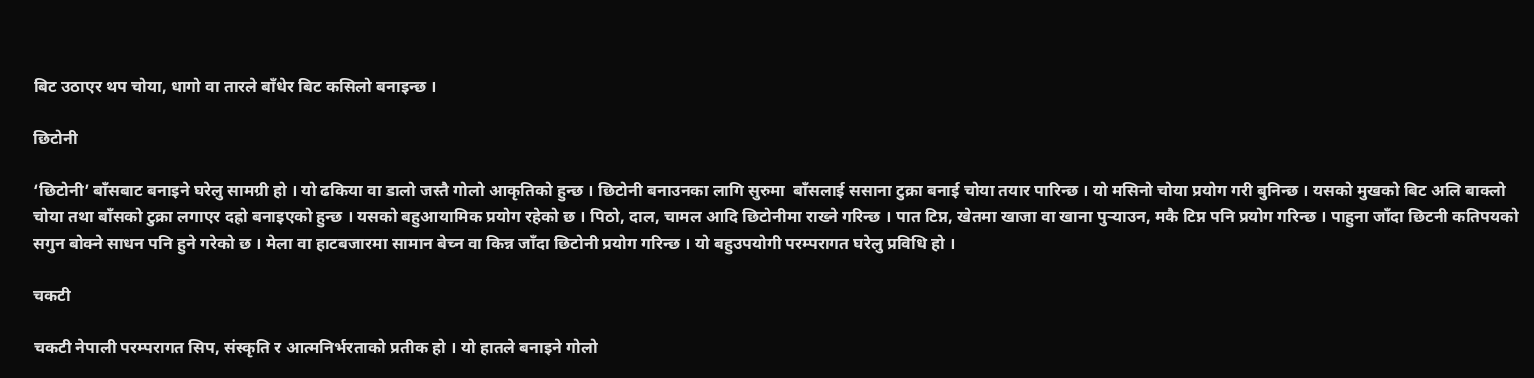बिट उठाएर थप चोया, धागो वा तारले बाँधेर बिट कसिलो बनाइन्छ ।

छिटोनी

‘छिटोनी’ बाँसबाट बनाइने घरेलु सामग्री हो । यो ढकिया वा डालो जस्तै गोलो आकृतिको हुन्छ । छिटोनी बनाउनका लागि सुरुमा  बाँसलाई ससाना टुक्रा बनाई चोया तयार पारिन्छ । यो मसिनो चोया प्रयोग गरी बुनिन्छ । यसको मुखको बिट अलि बाक्लो चोया तथा बाँसको टुक्रा लगाएर दह्रो बनाइएको हुन्छ । यसको बहुआयामिक प्रयोग रहेको छ । पिठो, दाल, चामल आदि छिटोनीमा राख्ने गरिन्छ । पात टिप्न, खेतमा खाजा वा खाना पुर्‍याउन, मकै टिप्न पनि प्रयोग गरिन्छ । पाहुना जाँदा छिटनी कतिपयको सगुन बोक्ने साधन पनि हुने गरेको छ । मेला वा हाटबजारमा सामान बेच्न वा किन्न जाँदा छिटोनी प्रयोग गरिन्छ । यो बहुउपयोगी परम्परागत घरेलु प्रविधि हो ।

चकटी

चकटी नेपाली परम्परागत सिप, संस्कृति र आत्मनिर्भरताको प्रतीक हो । यो हातले बनाइने गोलो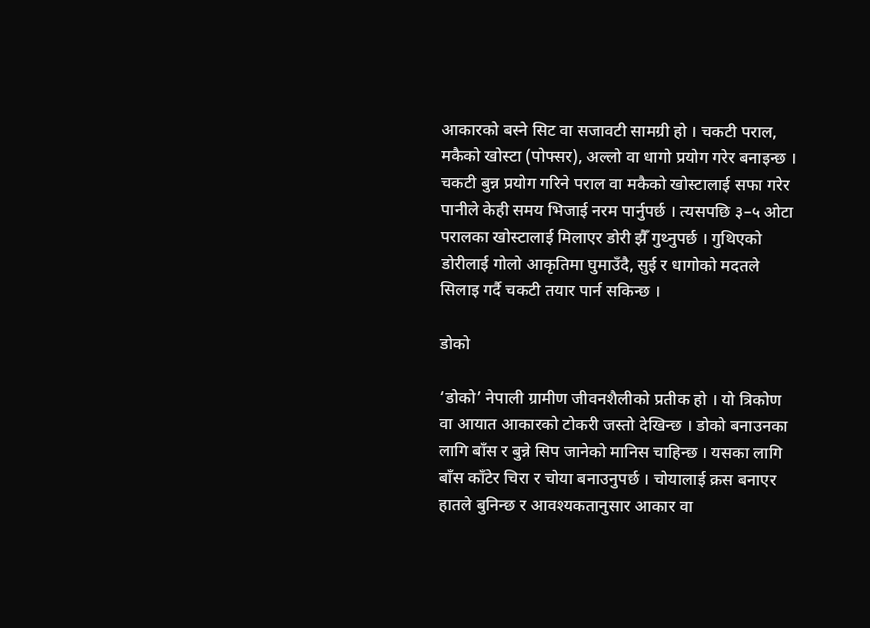आकारको बस्ने सिट वा सजावटी सामग्री हो । चकटी पराल, मकैको खोस्टा (पोफ्सर), अल्लो वा धागो प्रयोग गरेर बनाइन्छ । चकटी बुन्न प्रयोग गरिने पराल वा मकैको खोस्टालाई सफा गरेर पानीले केही समय भिजाई नरम पार्नुपर्छ । त्यसपछि ३–५ ओटा परालका खोस्टालाई मिलाएर डोरी झैँ गुथ्नुपर्छ । गुथिएको डोरीलाई गोलो आकृतिमा घुमाउँदै, सुई र धागोको मदतले सिलाइ गर्दै चकटी तयार पार्न सकिन्छ ।

डोको

‘डोको’ नेपाली ग्रामीण जीवनशैलीको प्रतीक हो । यो त्रिकोण वा आयात आकारको टोकरी जस्तो देखिन्छ । डोको बनाउनका लागि बाँस र बुन्ने सिप जानेको मानिस चाहिन्छ । यसका लागि बाँस काँटेर चिरा र चोया बनाउनुपर्छ । चोयालाई क्रस बनाएर हातले बुनिन्छ र आवश्यकतानुसार आकार वा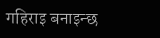गहिराइ बनाइन्छ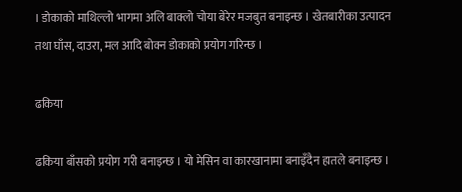। डोकाको माथिल्लो भागमा अलि बाक्लो चोया बेरेर मजबुत बनाइन्छ । खेतबारीका उत्पादन तथा घाँस, दाउरा, मल आदि बोक्न डोकाको प्रयोग गरिन्छ ।

ढकिया

ढकिया बाँसको प्रयोग गरी बनाइन्छ । यो मेसिन वा कारखानामा बनाइँदैन हातले बनाइन्छ ।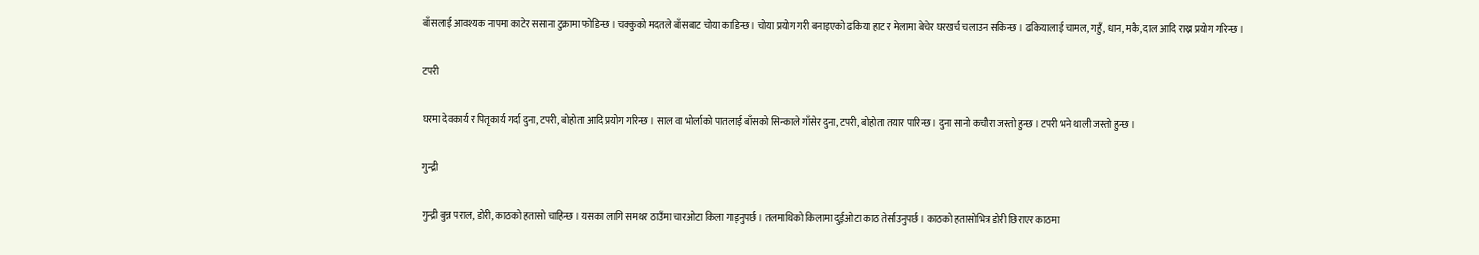बाँसलाई आवश्यक नापमा काटेर ससाना टुक्रामा फोडिन्छ । चक्कुको मदतले बाँसबाट चोया काडिन्छ । चोया प्रयोग गरी बनाइएको ढकिया हाट र मेलामा बेचेर घरखर्च चलाउन सकिन्छ । ढकियालाई चामल, गहुँ, धान, मकै, दाल आदि राख्न प्रयोग गरिन्छ ।

टपरी

घरमा देवकार्य र पितृकार्य गर्दा दुना, टपरी, बोहोता आदि प्रयोग गरिन्छ । साल वा भोर्लाको पातलाई बाँसको सिन्काले गाँसेर दुना, टपरी, बोहोता तयार पारिन्छ । दुना सानो कचौरा जस्तो हुन्छ । टपरी भने थाली जस्तो हुन्छ ।

गुन्द्री

गुन्द्री बुन्न पराल, डोरी, काठको हतासो चाहिन्छ । यसका लागि समथर ठाउँमा चारओटा किला गाड्नुपर्छ । तलमाथिको किलामा दुईओटा काठ तेर्साउनुपर्छ । काठको हतासोभित्र डोरी छिराएर काठमा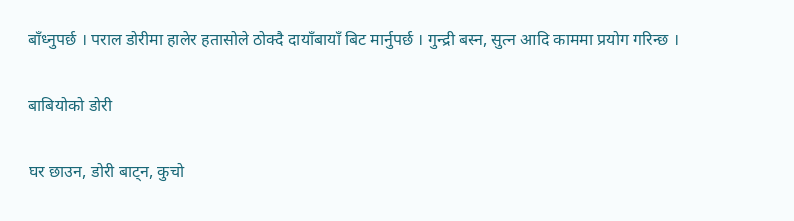बाँध्नुपर्छ । पराल डोरीमा हालेर हतासोले ठोक्दै दायाँबायाँ बिट मार्नुपर्छ । गुन्द्री बस्न, सुत्न आदि काममा प्रयोग गरिन्छ ।

बाबियोको डोरी

घर छाउन, डोरी बाट्न, कुचो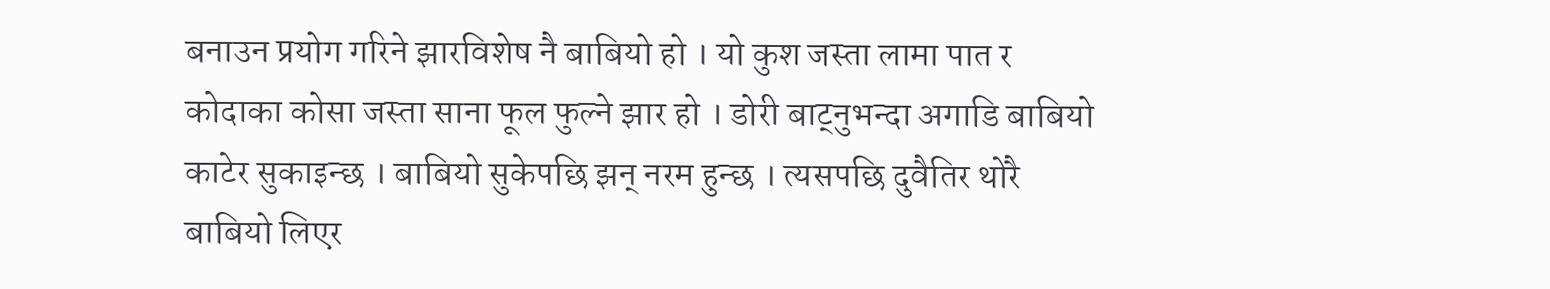बनाउन प्रयोग गरिने झारविशेष नै बाबियो हो । यो कुश जस्ता लामा पात र कोदाका कोसा जस्ता साना फूल फुल्ने झार हो । डोरी बाट्नुभन्दा अगाडि बाबियो काटेर सुकाइन्छ । बाबियो सुकेपछि झन् नरम हुन्छ । त्यसपछि दुवैतिर थोरै बाबियो लिएर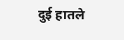दुई हातले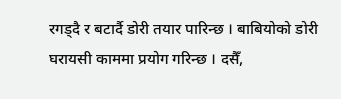रगड्दै र बटार्दै डोरी तयार पारिन्छ । बाबियोको डोरी घरायसी काममा प्रयोग गरिन्छ । दसैँ,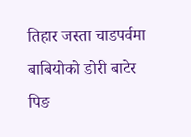तिहार जस्ता चाडपर्वमा बाबियोको डोरी बाटेर पिङ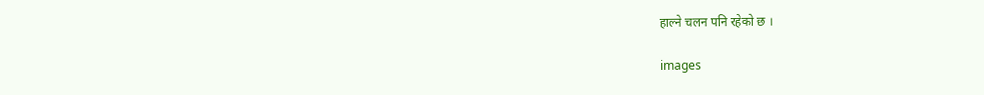हाल्ने चलन पनि रहेको छ ।

images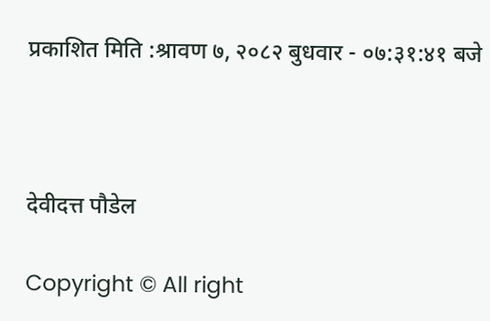प्रकाशित मिति :श्रावण ७, २०८२ बुधवार - ०७:३१:४१ बजे



देवीदत्त पौडेल

Copyright © All right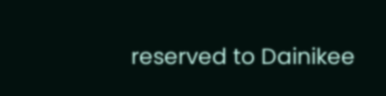reserved to Dainikee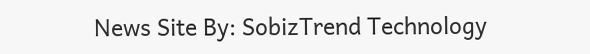News Site By: SobizTrend Technology